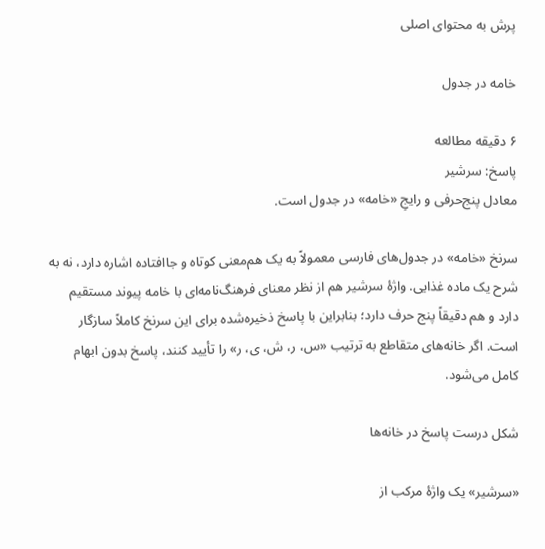پرش به محتوای اصلی

خامه در جدول

۶ دقیقه مطالعه
پاسخ: سرشیر
معادل پنج‌حرفی و رایجِ «خامه» در جدول است.

سرنخ «خامه» در جدول‌های فارسی معمولاً به یک هم‌معنی کوتاه و جاافتاده اشاره دارد، نه به شرح یک ماده غذایی. واژهٔ سرشیر هم از نظر معنای فرهنگ‌نامه‌ای با خامه پیوند مستقیم دارد و هم دقیقاً پنج حرف دارد؛ بنابراین با پاسخ ذخیره‌شده برای این سرنخ کاملاً سازگار است. اگر خانه‌های متقاطع به ترتیب «س، ر، ش، ی، ر» را تأیید کنند، پاسخ بدون ابهام کامل می‌شود.

شکل درست پاسخ در خانه‌ها

«سرشیر» یک واژهٔ مرکب از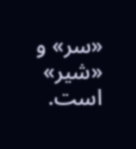«سر» و «شیر» است.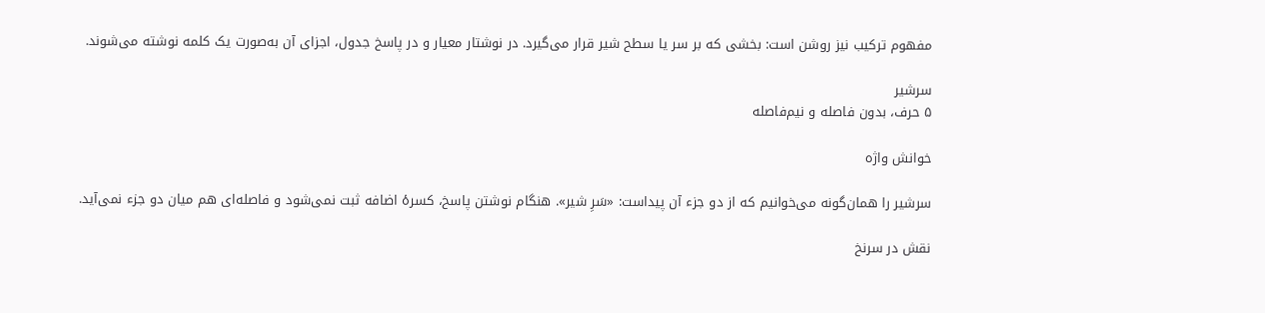مفهوم ترکیب نیز روشن است: بخشی که بر سر یا سطح شیر قرار می‌گیرد. در نوشتار معیار و در پاسخ جدول، اجزای آن به‌صورت یک کلمه نوشته می‌شوند.

سرشیر
۵ حرف، بدون فاصله و نیم‌فاصله

خوانش واژه

سرشیر را همان‌گونه می‌خوانیم که از دو جزء آن پیداست: «سَرِ شیر». هنگام نوشتن پاسخ، کسرهٔ اضافه ثبت نمی‌شود و فاصله‌ای هم میان دو جزء نمی‌آید.

نقش در سرنخ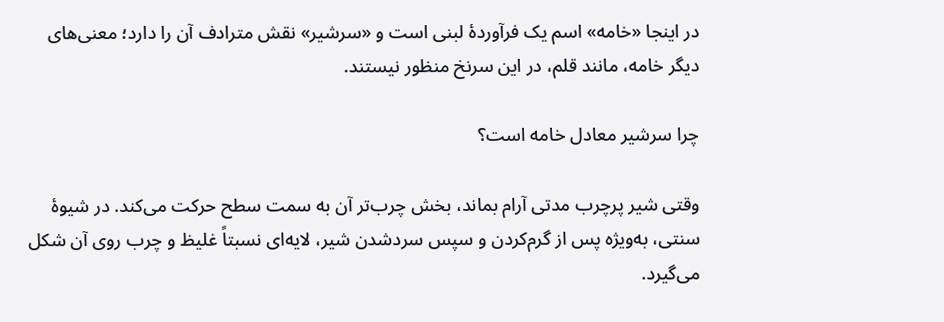در اینجا «خامه» اسم یک فرآوردهٔ لبنی است و «سرشیر» نقش مترادف آن را دارد؛ معنی‌های دیگر خامه، مانند قلم، در این سرنخ منظور نیستند.

چرا سرشیر معادل خامه است؟

وقتی شیر پرچرب مدتی آرام بماند، بخش چرب‌تر آن به سمت سطح حرکت می‌کند. در شیوهٔ سنتی، به‌ویژه پس از گرم‌کردن و سپس سردشدن شیر، لایه‌ای نسبتاً غلیظ و چرب روی آن شکل می‌گیرد.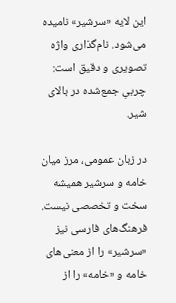این لایه «سرشیر» نامیده می‌شود. نام‌گذاری واژه تصویری و دقیق است: چربیِ جمع‌شده در بالای شیر.

در زبان عمومی، مرز میان خامه و سرشیر همیشه سخت و تخصصی نیست. فرهنگ‌های فارسی نیز «سرشیر» را از معنی‌های خامه و «خامه» را از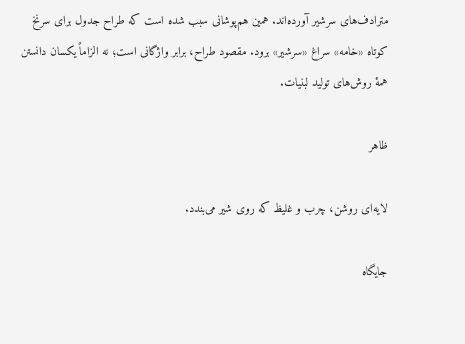مترادف‌های سرشیر آورده‌اند. همین هم‌پوشانی سبب شده است که طراح جدول برای سرنخ کوتاه «خامه» سراغ «سرشیر» برود. مقصود طراح، برابر واژگانی است؛ نه الزاماً یکسان دانستن همهٔ روش‌های تولید لبنیات.

ظاهر

لایه‌ای روشن، چرب و غلیظ که روی شیر می‌بندد.

جایگاه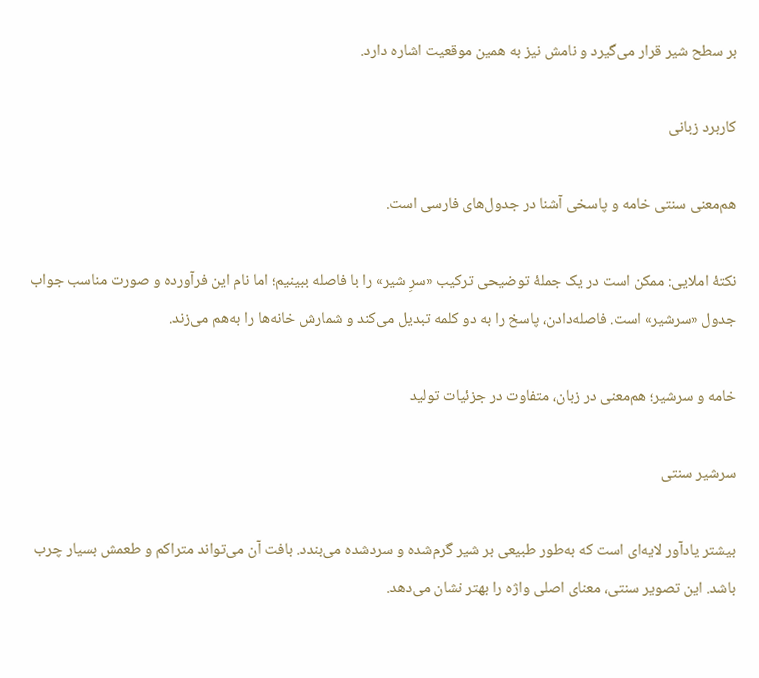بر سطح شیر قرار می‌گیرد و نامش نیز به همین موقعیت اشاره دارد.

کاربرد زبانی

هم‌معنی سنتی خامه و پاسخی آشنا در جدول‌های فارسی است.

نکتهٔ املایی: ممکن است در یک جملهٔ توضیحی ترکیب «سرِ شیر» را با فاصله ببینیم؛ اما نام این فرآورده و صورت مناسب جواب جدول «سرشیر» است. فاصله‌دادن، پاسخ را به دو کلمه تبدیل می‌کند و شمارش خانه‌ها را به‌هم می‌زند.

خامه و سرشیر؛ هم‌معنی در زبان، متفاوت در جزئیات تولید

سرشیر سنتی

بیشتر یادآور لایه‌ای است که به‌طور طبیعی بر شیر گرم‌شده و سردشده می‌بندد. بافت آن می‌تواند متراکم و طعمش بسیار چرب باشد. این تصویر سنتی، معنای اصلی واژه را بهتر نشان می‌دهد.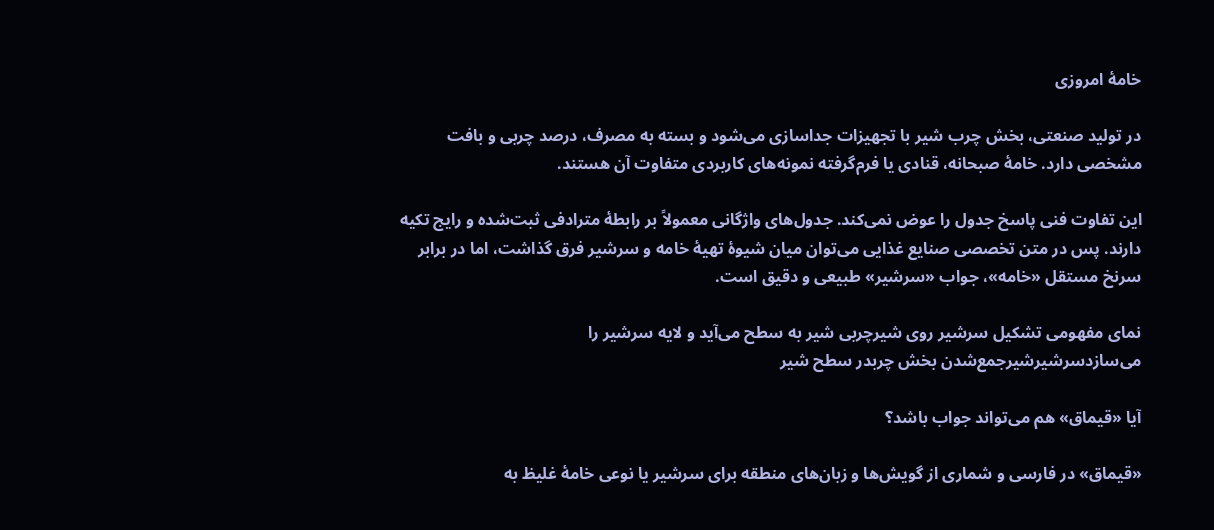خامهٔ امروزی

در تولید صنعتی، بخش چرب شیر با تجهیزات جداسازی می‌شود و بسته به مصرف، درصد چربی و بافت مشخصی دارد. خامهٔ صبحانه، قنادی یا فرم‌گرفته نمونه‌های کاربردی متفاوت آن هستند.

این تفاوت فنی پاسخ جدول را عوض نمی‌کند. جدول‌های واژگانی معمولاً بر رابطهٔ مترادفی ثبت‌شده و رایج تکیه دارند. پس در متن تخصصی صنایع غذایی می‌توان میان شیوهٔ تهیهٔ خامه و سرشیر فرق گذاشت، اما در برابر سرنخ مستقل «خامه»، جواب «سرشیر» طبیعی و دقیق است.

نمای مفهومی تشکیل سرشیر روی شیرچربی شیر به سطح می‌آید و لایه سرشیر را می‌سازدسرشیرشیرجمع‌شدن بخش چربدر سطح شیر

آیا «قیماق» هم می‌تواند جواب باشد؟

«قیماق» در فارسی و شماری از گویش‌ها و زبان‌های منطقه برای سرشیر یا نوعی خامهٔ غلیظ به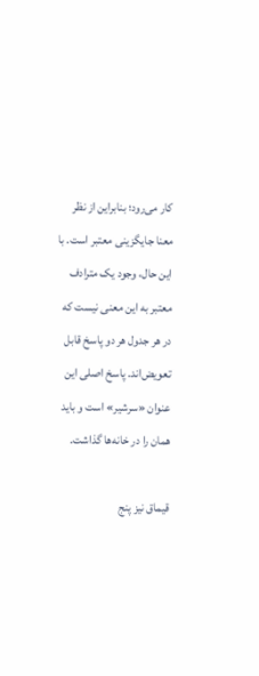کار می‌رود؛ بنابراین از نظر معنا جایگزینی معتبر است. با این حال، وجود یک مترادف معتبر به این معنی نیست که در هر جدول هر دو پاسخ قابل تعویض‌اند. پاسخ اصلی این عنوان «سرشیر» است و باید همان را در خانه‌ها گذاشت.

قیماق نیز پنج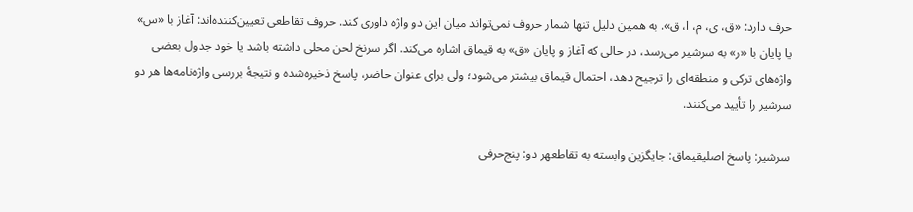حرف دارد: «ق، ی، م، ا، ق». به همین دلیل تنها شمار حروف نمی‌تواند میان این دو واژه داوری کند. حروف تقاطعی تعیین‌کننده‌اند: آغاز با «س» یا پایان با «ر» به سرشیر می‌رسد، در حالی که آغاز و پایان «ق» به قیماق اشاره می‌کند. اگر سرنخ لحن محلی داشته باشد یا خود جدول بعضی واژه‌های ترکی و منطقه‌ای را ترجیح دهد، احتمال قیماق بیشتر می‌شود؛ ولی برای عنوان حاضر، پاسخ ذخیره‌شده و نتیجهٔ بررسی واژه‌نامه‌ها هر دو سرشیر را تأیید می‌کنند.

سرشیر: پاسخ اصلیقیماق: جایگزین وابسته به تقاطعهر دو: پنج‌حرفی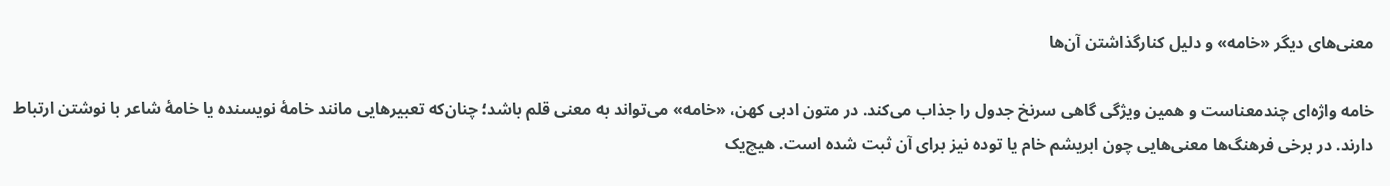معنی‌های دیگر «خامه» و دلیل کنارگذاشتن آن‌ها

خامه واژه‌ای چندمعناست و همین ویژگی گاهی سرنخ جدول را جذاب می‌کند. در متون ادبی کهن، «خامه» می‌تواند به معنی قلم باشد؛ چنان‌که تعبیرهایی مانند خامهٔ نویسنده یا خامهٔ شاعر با نوشتن ارتباط دارند. در برخی فرهنگ‌ها معنی‌هایی چون ابریشم خام یا توده نیز برای آن ثبت شده است. هیچ‌یک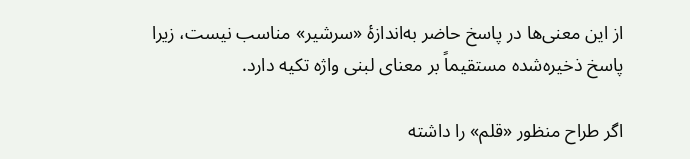از این معنی‌ها در پاسخ حاضر به‌اندازهٔ «سرشیر» مناسب نیست، زیرا پاسخ ذخیره‌شده مستقیماً بر معنای لبنی واژه تکیه دارد.

اگر طراح منظور «قلم» را داشته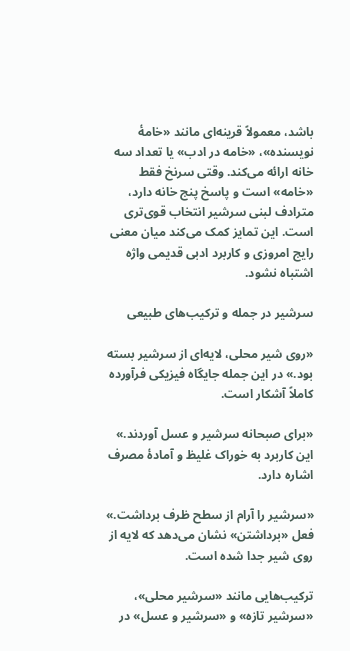باشد، معمولاً قرینه‌ای مانند «خامهٔ نویسنده»، «خامه در ادب» یا تعداد سه خانه ارائه می‌کند. وقتی سرنخ فقط «خامه» است و پاسخ پنج خانه دارد، مترادف لبنی سرشیر انتخاب قوی‌تری است. این تمایز کمک می‌کند میان معنی رایج امروزی و کاربرد ادبی قدیمی واژه اشتباه نشود.

سرشیر در جمله و ترکیب‌های طبیعی

«روی شیر محلی، لایه‌ای از سرشیر بسته بود.» در این جمله جایگاه فیزیکی فرآورده کاملاً آشکار است.

«برای صبحانه سرشیر و عسل آوردند.» این کاربرد به خوراک غلیظ و آمادهٔ مصرف اشاره دارد.

«سرشیر را آرام از سطح ظرف برداشت.» فعل «برداشتن» نشان می‌دهد که لایه از روی شیر جدا شده است.

ترکیب‌هایی مانند «سرشیر محلی»، «سرشیر تازه» و «سرشیر و عسل» در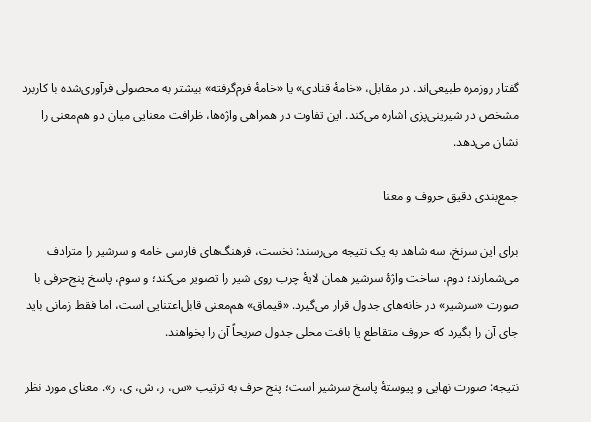گفتار روزمره طبیعی‌اند. در مقابل، «خامهٔ قنادی» یا «خامهٔ فرم‌گرفته» بیشتر به محصولی فرآوری‌شده با کاربرد مشخص در شیرینی‌پزی اشاره می‌کند. این تفاوت در همراهی واژه‌ها، ظرافت معنایی میان دو هم‌معنی را نشان می‌دهد.

جمع‌بندی دقیق حروف و معنا

برای این سرنخ، سه شاهد به یک نتیجه می‌رسند: نخست، فرهنگ‌های فارسی خامه و سرشیر را مترادف می‌شمارند؛ دوم، ساخت واژهٔ سرشیر همان لایهٔ چرب روی شیر را تصویر می‌کند؛ و سوم، پاسخ پنج‌حرفی با صورت «سرشیر» در خانه‌های جدول قرار می‌گیرد. «قیماق» هم‌معنی قابل‌اعتنایی است، اما فقط زمانی باید جای آن را بگیرد که حروف متقاطع یا بافت محلی جدول صریحاً آن را بخواهند.

نتیجه: صورت نهایی و پیوستهٔ پاسخ سرشیر است؛ پنج حرف به ترتیب «س، ر، ش، ی، ر». معنای مورد نظر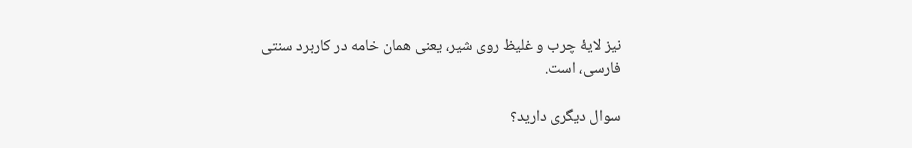نیز لایهٔ چرب و غلیظ روی شیر، یعنی همان خامه در کاربرد سنتی فارسی، است.

سوال دیگری دارید؟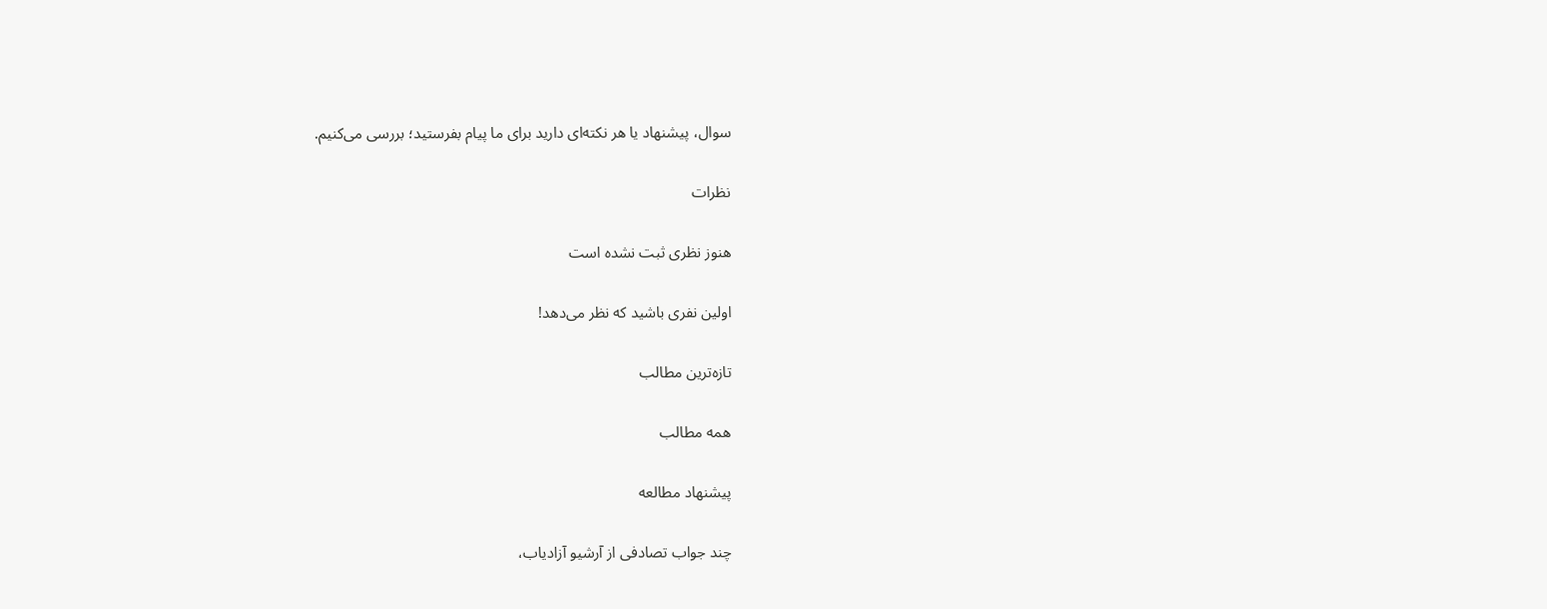سوال، پیشنهاد یا هر نکته‌ای دارید برای ما پیام بفرستید؛ بررسی می‌کنیم.

نظرات

هنوز نظری ثبت نشده است

اولین نفری باشید که نظر می‌دهد!

تازه‌ترین مطالب

همه مطالب

پیشنهاد مطالعه

چند جواب تصادفی از آرشیو آزادیاب،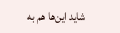شاید این‌ها هم به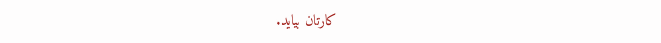کارتان بیاید.